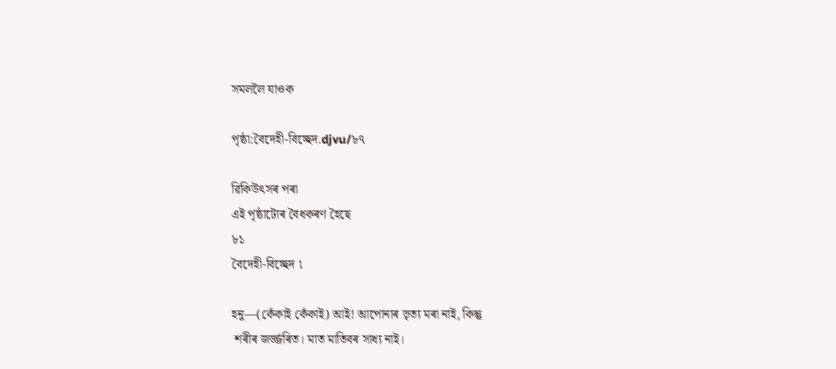সমললৈ যাওক

পৃষ্ঠা:বৈদেহী-বিচ্ছেদ.djvu/৮৭

ৱিকিউৎসৰ পৰা
এই পৃষ্ঠাটোৰ বৈধকৰণ হৈছে
৮১
বৈদেহী-বিচ্ছেদ ৷

হনু—(কেঁকাই কেঁকাই) আই! আপোনাৰ ভৃত্য মৰা নাই, কিন্তু
 শৰীৰ জৰ্জ্জৰিত। মাত মাতিবৰ সাধ্য নাই।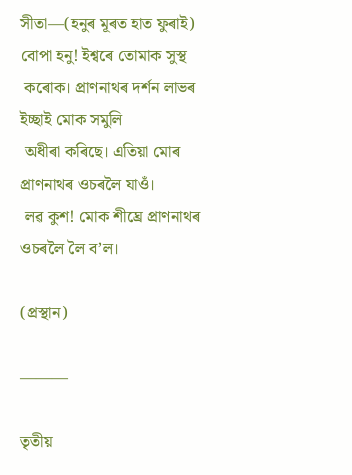সীতা—(হনুৰ মূৰত হাত ফুৰাই) বোপা হনু! ইশ্বৰে তোমাক সুস্থ
 কৰোক। প্ৰাণনাথৰ দৰ্শন লাভৰ ইচ্ছাই মোক সমুলি
 অধীৰা কৰিছে। এতিয়া মোৰ প্ৰাণনাথৰ ওচৰলৈ যাওঁ।
 লৱ কুশ! মোক শীঘ্ৰে প্ৰাণনাথৰ ওচৰলৈ লৈ ব’ল।

(প্ৰস্থান)

———

তৃতীয়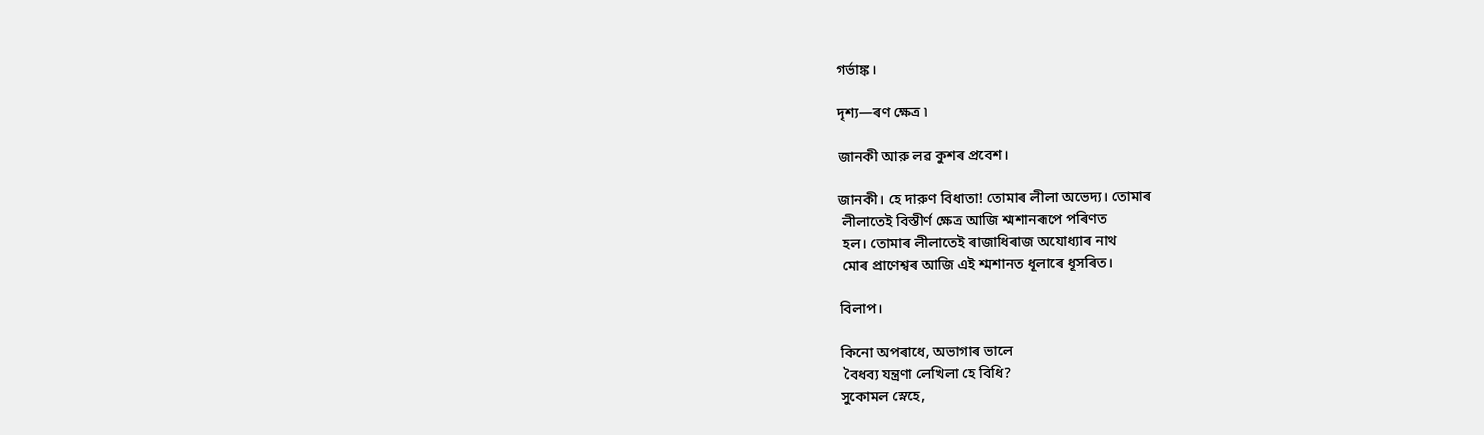গৰ্ভাঙ্ক।

দৃশ্য—ৰণ ক্ষেত্ৰ ৷

জানকী আরু লৱ কুশৰ প্ৰবেশ।

জানকী। হে দারুণ বিধাতা! তোমাৰ লীলা অভেদ্য। তোমাৰ
 লীলাতেই বিস্তীৰ্ণ ক্ষেত্ৰ আজি শ্মশানৰূপে পৰিণত
 হল। তোমাৰ লীলাতেই ৰাজাধিৰাজ অযোধ্যাৰ নাথ
 মোৰ প্ৰাণেশ্বৰ আজি এই শ্মশানত ধূলাৰে ধূসৰিত।

বিলাপ।

কিনো অপৰাধে, অভাগাৰ ভালে
 বৈধব্য যন্ত্ৰণা লেখিলা হে বিধি?
সুকোমল স্নেহে,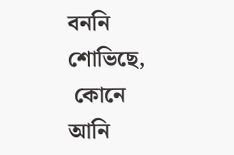বননি শোভিছে,
 কোনে আনি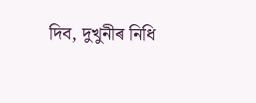দিব, দুখুনীৰ নিধি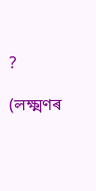?

(লক্ষ্মণৰ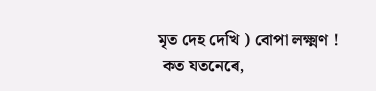মৃত দেহ দেখি ) বোপা লক্ষ্মণ !
 কত যতনেৰে,